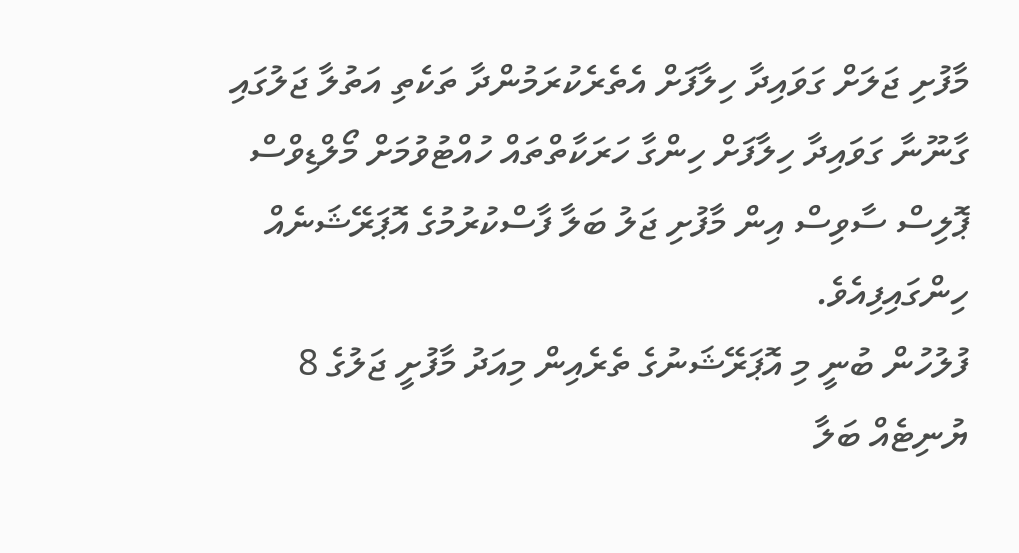މާފުށި ޖަލަށް ގަވައިދާ ހިލާފަށް އެތެރެކުރަމުންދާ ތަކެތި އަތުލާ ޖަލުގައި ގާނޫނާ ގަވައިދާ ހިލާފަށް ހިންގާ ހަރަކާތްތައް ހުއްޓުވުމަށް މޯލްޑިވްސް ޕޮލިސް ސާވިސް އިން މާފުށި ޖަލު ބަލާ ފާސްކުރުމުގެ އޮޕަރޭޝަނެއް ހިންގައިފިއެވެ.
ފުލުހުން ބުނީ މި އޮޕަރޭޝަނުގެ ތެރެއިން މިއަދު މާފުށީ ޖަލުގެ 8 ޔުނިޓެއް ބަލާ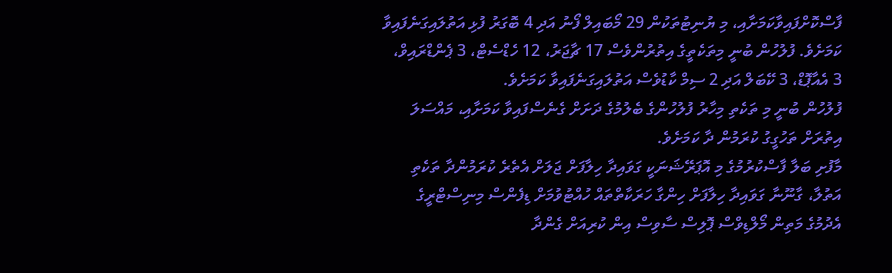ފާސްކޮށްފައިވާކަމަށާއި، މި ޔުނިޓުތަކުން 29 މޯބައިލް ފޯނު އަދި 4 ބޮގަރު ފުޅި އަތުލައިގަނެފައިވާ ކަމަށެވެ. ފުލުހުން ބުނީ މިތަކެތީގެ އިތުރުންވެސް 17 ޗާޖަރު، 12 ހެޑްސެޓް، 3 ޕެންޑްރައިވް، 3 އެއާޕޮޑް، 3 ކޭބަލް އަދި 2 ސިމް ކާޑުވެސް އަތުލައިގަނެފައިވާ ކަމަށެވެ.
ފުލުހުން ބުނީ މި ތަކެތި މިހާރު ފުލުހުންގެ ބެލުމުގެ ދަށަށް ގެނެސްފައިވާ ކަމަށާއި، މައްސަލަ އިތުރަށް ތަހުގީގު ކުރަމުން ދާ ކަމަށެވެ.
މާފުށި ބަލާ ފާސްކުރުމުގެ މި އޮޕަރޭޝަނަކީ ގަވައިދާ ހިލާފަށް ޖަލަށް އެތެރެ ކުރަމުންދާ ތަކެތި އަތުލާ، ގާނޫނާ ގަވައިދާ ހިލާފަށް ހިންގާ ހަރަކާތްތައް ހުއްޓުވުމަށް ޑިފެންސް މިނިސްޓްރީގެ އެދުމުގެ މަތިން މޯލްޑިވްސް ޕޮލިސް ސާވިސް އިން ކުރިއަށް ގެންދާ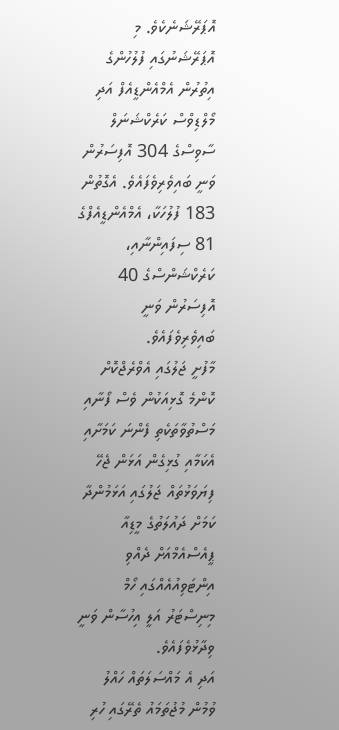އޮޕަރޭޝަނެކެވެ. މި އޮޕަރޭޝަނުގައި ފުލުހުންގެ އިތުރުން އެމްއެންޑީއެފް އަދި މޯލްޑިވްސް ކަރެކްޝަނަލް ސާވިސްގެ 304 އޮފިސަރުން ވަނީ ބައިވެރިވެފައެވެ. އެގޮތުން 183 ފުލުހަކާ، އެމްއެންޑީއެފްގެ 81 ސިފައިންނާއި، ކަރެކްޝަންސްގެ 40 އޮފިސަރުން ވަނީ ބައިވެރިވެފައެވެ.
މާފުށީ ޖަލުގައި އެވްރެޖްކޮށް ކޮންމެ ގޮޅިއަކުން ވެސް ފޯނާއި މަސްތުވާތަކެތި ފެންނަ ކަމަށާއި އެކަމާއި ގުޅިގެން އަޅަން ޖެހޭ ފިޔަވަޅުތައް ޖަލުގައި އަޅަމުންދާ ކަމަށް ދައުލަތުގެ މީޑިއާ ޕީއެސްއެމްއަށް ދެއްވި އިންޓަވިއުއެއްގައި ހޯމް މިނިސްޓަރު އަލީ އިހުސާން ވަނީ ވިދާޅުވެފައެވެ.
އަދި އެ މައްސަލަތައް ހައްލު ވުމުން މުޖުތަމައު ތެރޭގައި ހުރި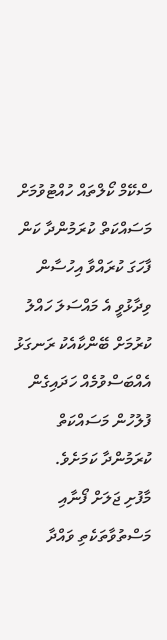ސްކޭމް ކޯލްތައް ހުއްޓުވުމަށް މަސައްކަތް ކުރަމުންދާ ކަން ފާހަގަ ކުރައްވާ އިހުސާން ވިދާޅުވީ އެ މައްސަލަ ހައްލު ކުރުމަށް ބޭންކާއެކު ރަނގަޅު އެއްބަސްވުމެއް ހަދައިގެން ފުލުހުން މަސައްކަތް ކުރަމުންދާ ކަމަށެވެ.
މާފުށި ޖަލަށް ފޯނާއި މަސްތުވާތަކެތި ވައްދާ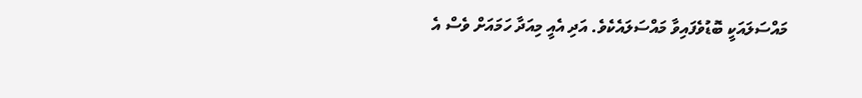މައްސަލައަކީ ބޮޑުވެފައިވާ މައްސަލައެކެވެ. އަދި އެއީ މިއަދާ ހަމައަށް ވެސް އެ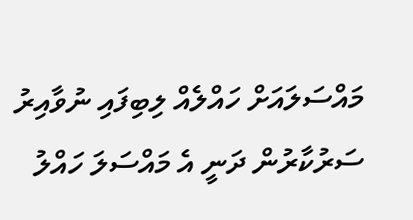މައްސަލައަށް ހައްލެއް ލިބިފައި ނުވާއިރު ސަރުކާރުން ދަނީ އެ މައްސަލަ ހައްލު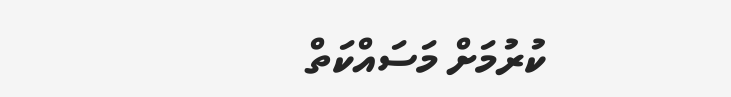ކުރުމަށް މަސައްކަތް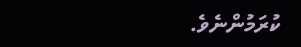ކުރަމުންނެވެ.